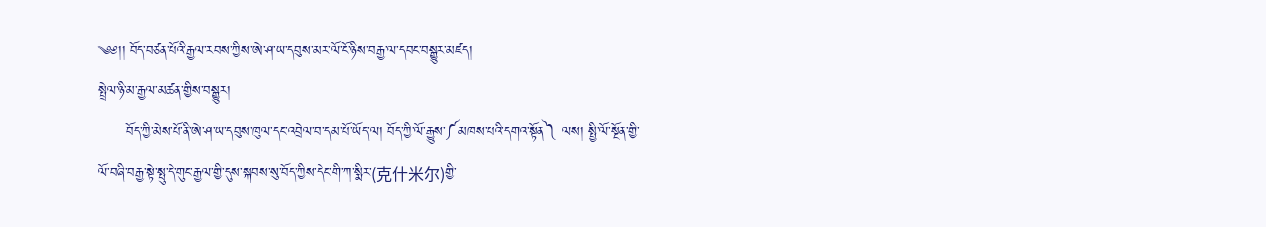༄༅།། བོད་བཙན་པོའི་རྒྱལ་རབས་ཀྱིས་ཨེ་ཤ་ཡ་དབུས་མར་ལོ་ངོ་ཉིས་བརྒྱ་ལ་དབང་བསྒྱུར་མཛད།
སྤྲེལ་ཉི་མ་རྒྱལ་མཚན་གྱིས་བསྒྱུར།
      བོད་ཀྱི་མེས་པོ་ནི་ཨེ་ཤ་ཡ་དབུས་ཁུལ་དང་འབྲེལ་བ་དམ་པོ་ཡོད་ལ། བོད་ཀྱི་ལོ་རྒྱུས་༼མཁས་པའི་དགའ་སྟོན༽ ལས། སྤྱི་ལོ་སྔོན་གྱི་ལོ་བཞི་བརྒྱ་སྟེ་སྤུ་དེ་གུང་རྒྱལ་གྱི་དུས་སྐབས་སུ་བོད་ཀྱིས་དེང་གི་ཀ་སྨིར་(克什米尔)གྱི་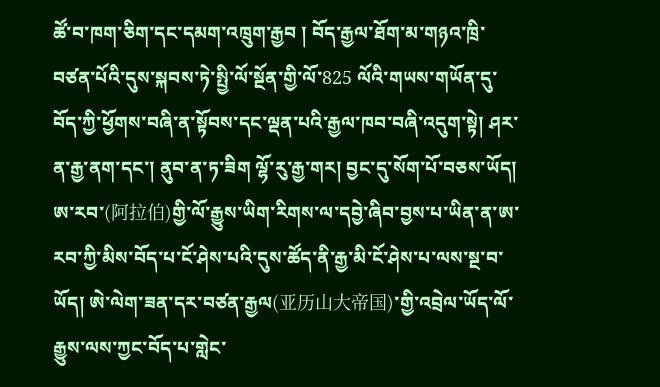ཚོ་བ་ཁག་ཅིག་དང་དམག་འཁྲུག་རྒྱབ ། བོད་རྒྱལ་ཐོག་མ་གཉའ་ཁྲི་བཙན་པོའི་དུས་སྐབས་ཏེ་སྤྱི་ལོ་སྔོན་གྱི་ལོ་825 ལོའི་གཡས་གཡོན་དུ་བོད་ཀྱི་ཕྱོགས་བཞི་ན་སྟོབས་དང་ལྡན་པའི་རྒྱལ་ཁབ་བཞི་འདུག་སྟེ། ཤར་ན་རྒྱ་ནག་དང་། ནུབ་ན་ཏ་ཟིག ལྷོ་རུ་རྒྱ་གར། བྱང་དུ་སོག་པོ་བཅས་ཡོད། ཨ་རབ་(阿拉伯)གྱི་ལོ་རྒྱུས་ཡིག་རིགས་ལ་དབྱེ་ཞིབ་བྱས་པ་ཡིན་ན་ཨ་རབ་ཀྱི་མིས་བོད་པ་ངོ་ཤེས་པའི་དུས་ཚོད་ནི་རྒྱ་མི་ངོ་ཤེས་པ་ལས་སྔ་བ་ཡོད། ཨེ་ལེག་ཟན་དར་བཙན་རྒྱལ(亚历山大帝国)་གྱི་འབྲེལ་ཡོད་ལོ་རྒྱུས་ལས་ཀྱང་བོད་པ་གླེང་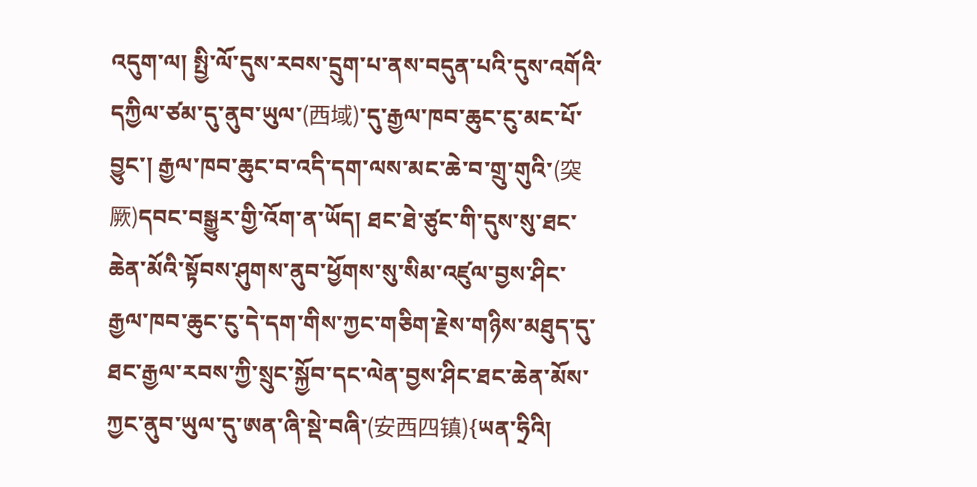འདུག་ལ། སྤྱི་ལོ་དུས་རབས་དྲུག་པ་ནས་བདུན་པའི་དུས་འགོའི་དཀྱིལ་ཙམ་དུ་ནུབ་ཡུལ་(西域)་དུ་རྒྱལ་ཁབ་ཆུང་ངུ་མང་པོ་བྱུང་། རྒྱལ་ཁབ་ཆུང་བ་འདི་དག་ལས་མང་ཆེ་བ་གྲུ་གུའི་(突厥)དབང་བསྒྱུར་གྱི་འོག་ན་ཡོད། ཐང་ཐེ་ཙུང་གི་དུས་སུ་ཐང་ཆེན་མོའི་སྟོབས་ཤུགས་ནུབ་ཕྱོགས་སུ་སིམ་འཛུལ་བྱས་ཤིང་རྒྱལ་ཁབ་ཆུང་ངུ་དེ་དག་གིས་ཀྱང་གཅིག་རྗེས་གཉིས་མཐུད་དུ་ཐང་རྒྱལ་རབས་ཀྱི་སྲུང་སྐྱོབ་དང་ལེན་བྱས་ཤིང་ཐང་ཆེན་མོས་ཀྱང་ནུབ་ཡུལ་དུ་ཨན་ཞི་སྡེ་བཞི་(安西四镇){ཡན་ཧྲིའི།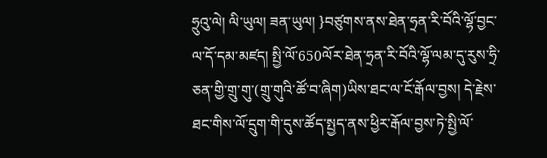ཧྲུའུ་ལེ། ལི་ཡུལ། ཟན་ཡུལ། }བཙུགས་ནས་ཐེན་ཧྲན་རི་བོའི་ལྷོ་བྱང་ལ་དོ་དམ་མཛད། སྤྱི་ལོ་650ལོར་ཐེན་ཧྲན་རི་བོའི་ལྷོ་ལམ་དུ་རུས་ཧྲི་ཅན་གྱི་གྲུ་གུ་(གྲུ་གུའི་ཚོ་བ་ཞིག)ཡིས་ཐང་ལ་ངོ་རྒོལ་བྱས། དེ་རྗེས་ཐང་གིས་ལོ་དྲུག་གི་དུས་ཚོད་སྤྱད་ནས་ཕྱིར་རྒོལ་བྱས་ཏེ་སྤྱི་ལོ་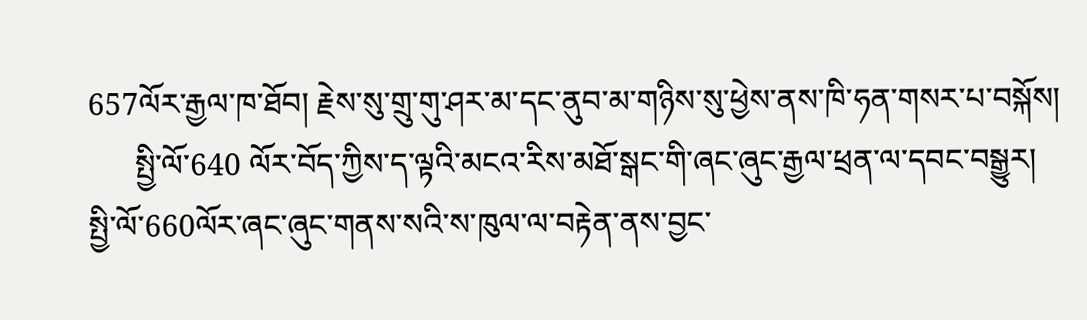657ལོར་རྒྱལ་ཁ་ཐོབ། རྗེས་སུ་གྲུ་གུ་ཤར་མ་དང་ནུབ་མ་གཉིས་སུ་ཕྱེས་ནས་ཁི་ཧན་གསར་པ་བསྐོས།
      སྤྱི་ལོ་640 ལོར་བོད་ཀྱིས་ད་ལྟའི་མངའ་རིས་མཐོ་སྒང་གི་ཞང་ཞུང་རྒྱལ་ཕྲན་ལ་དབང་བསྒྱུར། སྤྱི་ལོ་660ལོར་ཞང་ཞུང་གནས་སའི་ས་ཁུལ་ལ་བརྟེན་ནས་བྱང་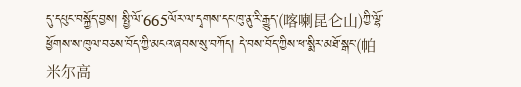དུ་དཔུང་བསྐྱོད་བྱས། སྤྱི་ལོ་665ལོར་ལ་དྭགས་དང་ཁུ་ནུ་རི་རྒྱུད་(喀喇昆仑山)ཀྱི་ལྷོ་ཕྱོགས་ས་ཁུལ་བཅས་བོད་ཀྱི་མངའ་ཞབས་སུ་བཀོད། དེ་བས་བོད་ཀྱིས་ཕ་སྨིར་མཐོ་སྒང་(帕米尔高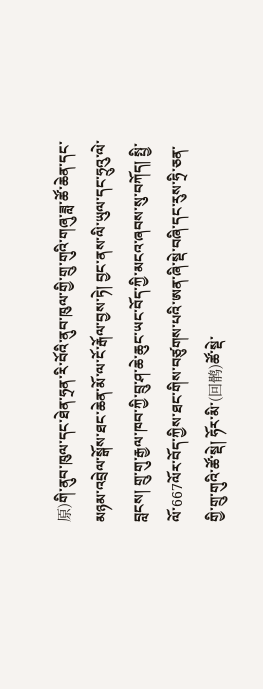原)གི་ནུབ་ཁུལ་དང་ཐེན་ཧྲན་རི་བོའི་ནུབ་ཁུལ་གྱི་གྲུ་གུའི་གཞུ་ཟླ་ཚོ་ཆེན་དང་མཉམ་འབྲེལ་སྒོས་ཐང་ཆེན་མོ་ལ་ངོ་རྒོལ་བྱས་ཏེ། བྱང་ནས་ལི་ཡུལ་དང་ཧྲུའུ་ལེ་བླངས། གྲུ་གུ་རྒྱལ་ཁབ་ཀྱི་བྲུ་ཤ་ཆེ་ཆུང་ཡང་བོད་ཀྱི་མངའ་ཞབས་སུ་བཀོད། སྤྱི་ལོ་667ལོར་བོད་ཀྱིས་ཐང་གིས་བཙུགས་པའི་ཨན་ཞི་སྡེ་བཞི་དང་རུས་ཧྲི་ཅན་གྱི་གྲུ་གུའི་ཚོ་སྡེ། ཧོར་མི་(回鹘)ཚོ་སྡེ་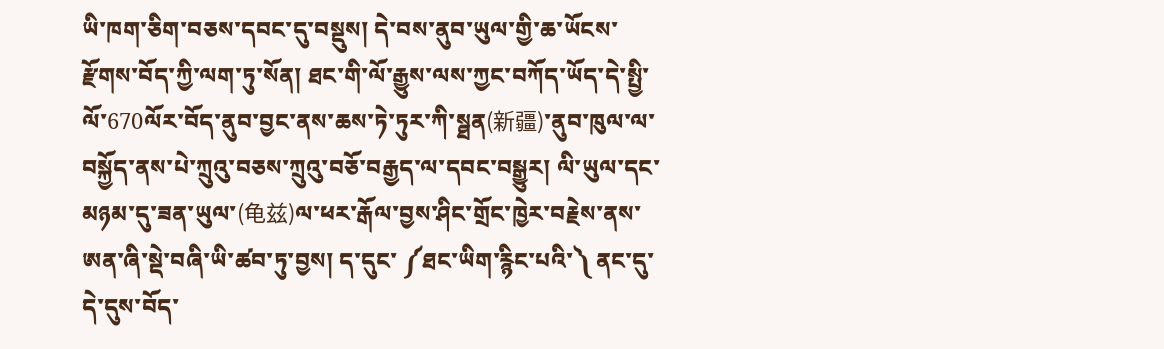ཡི་ཁག་ཅིག་བཅས་དབང་དུ་བསྡུས། དེ་བས་ནུབ་ཡུལ་གྱི་ཆ་ཡོངས་རྫོགས་བོད་ཀྱི་ལག་ཏུ་སོན། ཐང་གི་ལོ་རྒྱུས་ལས་ཀྱང་བཀོད་ཡོད་དེ་སྤྱི་ལོ་670ལོར་བོད་ནུབ་བྱང་ནས་ཆས་ཏེ་ཏུར་ཀི་སྠན(新疆)་ནུབ་ཁུལ་ལ་བསྐྱོད་ནས་པེ་ཀྲུའུ་བཅས་ཀྲུའུ་བཅོ་བརྒྱད་ལ་དབང་བསྒྱུར། ལི་ཡུལ་དང་མཉམ་དུ་ཟན་ཡུལ་(龟兹)ལ་ཕར་རྒོལ་བྱས་ཤིང་གྲོང་ཁྱེར་བརྗེས་ནས་ཨན་ཞི་སྡེ་བཞི་ཡི་ཚབ་ཏུ་བྱས། ད་དུང་ ༼ཐང་ཡིག་རྙིང་པའི་༽ ནང་དུ་དེ་དུས་བོད་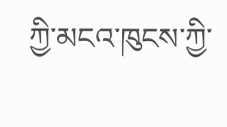ཀྱི་མངའ་ཁུངས་ཀྱི་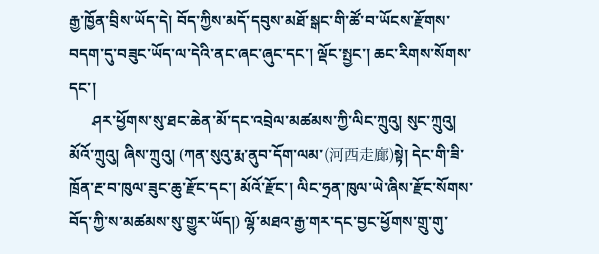རྒྱ་ཁྱོན་བྲིས་ཡོད་དེ། བོད་ཀྱིས་མདོ་དབུས་མཐོ་སྒང་གི་ཚོ་བ་ཡོངས་རྫོགས་བདག་དུ་བཟུང་ཡོད་ལ་དེའི་ནང་ཞང་ཞུང་དང་། ལྡོང་སྤྱང་། ཆང་རིགས་སོགས་དང་།
      ཤར་ཕྱོགས་སུ་ཐང་ཆེན་མོ་དང་འབྲེལ་མཚམས་ཀྱི་ལིང་ཀྲུའུ། སུང་ཀྲུའུ། མོའོ་ཀྲུའུ། ཞིས་ཀྲུའུ། (ཀན་སུའུ་རྨ་ནུབ་དོག་ལམ་(河西走廊)སྟེ། དེང་གི་ཟི་ཁྲོན་རྔ་བ་ཁུལ་ཟུང་ཆུ་རྫོང་དང་། མོའོ་རྫོང་། ལིང་ཧྲན་ཁུལ་ཡེ་ཞིས་རྫོང་སོགས་བོད་ཀྱི་ས་མཚམས་སུ་གྱུར་ཡོད།) ལྷོ་མཐའ་རྒྱ་གར་དང་བྱང་ཕྱོགས་གྲུ་གུ་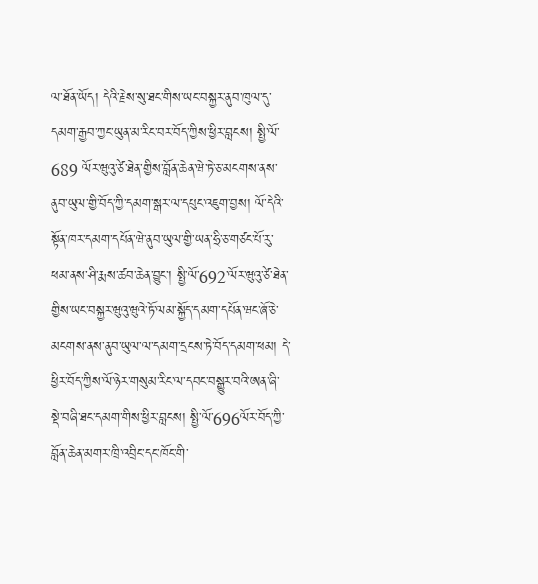ལ་ཐོན་ཡོད། དེའི་རྗེས་སུ་ཐང་གིས་ཡང་བསྐྱར་ནུབ་ཁུལ་དུ་དམག་རྒྱབ་ཀྱང་ཡུན་མ་རིང་བར་བོད་ཀྱིས་ཕྱིར་བླངས། སྤྱི་ལོ་689 ལོར་ཝུའུ་ཙེ་ཐེན་གྱིས་བློན་ཆེན་ཝེ་ཏེ་ཅ་མངགས་ནས་ནུབ་ཡུལ་གྱི་བོད་ཀྱི་དམག་སྒར་ལ་དཔུང་འཇུག་བྱས། ལོ་དེའི་སྟོན་ཁར་དམག་དཔོན་ཝེ་ནུབ་ཡུལ་གྱི་ཡན་ཧྲི་ཅ་གཙང་པོ་རུ་ཕམ་ནས་ཤི་རྨས་ཚབ་ཆེན་བྱུང་། སྤྱི་ལོ་692་ལོར་ཝུའུ་ཙེ་ཐེན་གྱིས་ཡང་བསྐྱར་ཝུའུ་ཝུའེ་ཏོ་ལམ་སྐྱོད་དམག་དཔོན་ཝང་ཞོ་ཅེ་མངགས་ནས་ནུབ་ཡུལ་ལ་དམག་དྲངས་ཏེ་བོད་དམག་ཕམ། དེ་ཕྱིར་བོད་ཀྱིས་ལོ་ཉེར་གསུམ་རིང་ལ་དབང་བསྒྱུར་བའི་ཨན་ཞི་སྡེ་བཞི་ཐང་དམག་གིས་ཕྱིར་བླངས། སྤྱི་ལོ་696ལོར་བོད་ཀྱི་བློན་ཆེན་མགར་ཁྲི་འབྲིང་དང་ཁོང་གི་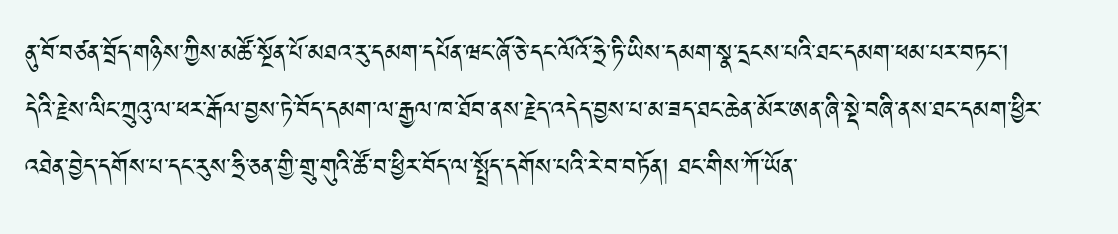ནུ་བོ་བཙན་བྲོད་གཉིས་ཀྱིས་མཚོ་སྔོན་པོ་མཐའ་རུ་དམག་དཔོན་ཝང་ཞོ་ཅེ་དང་ལོའོ་ཧྲེ་ཏི་ཡིས་དམག་སྣ་དྲངས་པའི་ཐང་དམག་ཕམ་པར་བཏང་། དེའི་རྗེས་ལིང་ཀྲུའུ་ལ་ཕར་རྒོལ་བྱས་ཏེ་བོད་དམག་ལ་རྒྱལ་ཁ་ཐོབ་ནས་རྗེད་འདེད་བྱས་པ་མ་ཟད་ཐང་ཆེན་མོར་ཨན་ཞི་སྡེ་བཞི་ནས་ཐང་དམག་ཕྱིར་འཐེན་བྱེད་དགོས་པ་དང་རུས་ཧྲི་ཅན་གྱི་གྲུ་གུའི་ཚོ་བ་ཕྱིར་བོད་ལ་སྤྲོད་དགོས་པའི་རེ་བ་བཏོན། ཐང་གིས་ཀོ་ཡོན་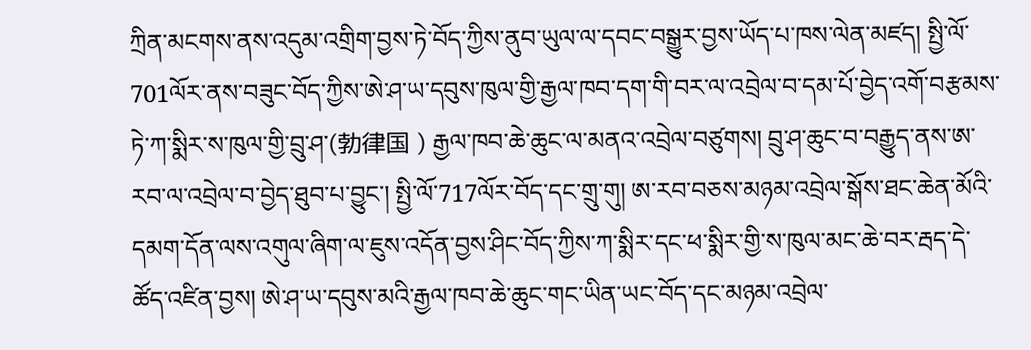ཀྲིན་མངགས་ནས་འདུམ་འགྲིག་བྱས་ཏེ་བོད་ཀྱིས་ནུབ་ཡུལ་ལ་དབང་བསྒྱུར་བྱས་ཡོད་པ་ཁས་ལེན་མཛད། སྤྱི་ལོ་701ལོར་ནས་བཟུང་བོད་ཀྱིས་ཨེ་ཤ་ཡ་དབུས་ཁུལ་གྱི་རྒྱལ་ཁབ་དག་གི་བར་ལ་འབྲེལ་བ་དམ་པོ་བྱེད་འགོ་བརྩམས་ཏེ་ཀ་སྨིར་ས་ཁུལ་གྱི་བྲུ་ཤ་(勃律国 ) རྒྱལ་ཁབ་ཆེ་ཆུང་ལ་མནའ་འབྲེལ་བཙུགས། བྲུ་ཤ་ཆུང་བ་བརྒྱུད་ནས་ཨ་རབ་ལ་འབྲེལ་བ་བྱེད་ཐུབ་པ་བྱུང་། སྤྱི་ལོ་717ལོར་བོད་དང་གྲུ་གུ། ཨ་རབ་བཅས་མཉམ་འབྲེལ་སྒོས་ཐང་ཆེན་མོའི་དམག་དོན་ལས་འགུལ་ཞིག་ལ་ཇུས་འདོན་བྱས་ཤིང་བོད་ཀྱིས་ཀ་སྨིར་དང་ཕ་སྨིར་གྱི་ས་ཁུལ་མང་ཆེ་བར་རྦད་དེ་ཚོད་འཛིན་བྱས། ཨེ་ཤ་ཡ་དབུས་མའི་རྒྱལ་ཁབ་ཆེ་ཆུང་གང་ཡིན་ཡང་བོད་དང་མཉམ་འབྲེལ་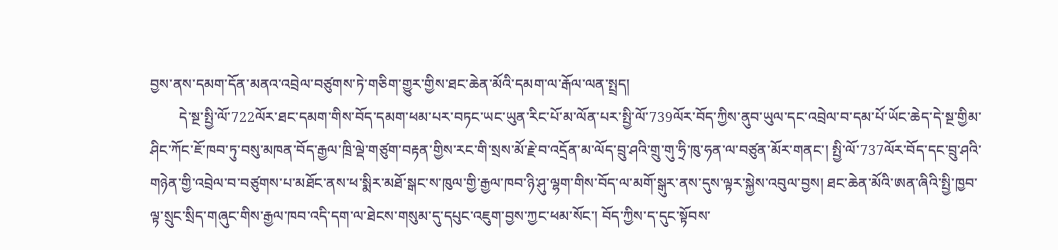བྱས་ནས་དམག་དོན་མནའ་འབྲེལ་བཙུགས་ཏེ་གཅིག་གྱུར་གྱིས་ཐང་ཆེན་མོའི་དམག་ལ་རྒོལ་ལན་སྤྲད།
        དེ་སྔ་སྤྱི་ལོ་722ལོར་ཐང་དམག་གིས་བོད་དམག་ཕམ་པར་བཏང་ཡང་ཡུན་རིང་པོ་མ་ལོན་པར་སྤྱི་ལོ་739ལོར་བོད་ཀྱིས་ནུབ་ཡུལ་དང་འབྲེལ་བ་དམ་པོ་ཡོང་ཆེད་དེ་སྔ་གྱིམ་ཤིང་ཀོང་ཇོ་ཁབ་ཏུ་བསུ་མཁན་བོད་རྒྱལ་ཁྲི་ལྡེ་གཙུག་བརྟན་གྱིས་རང་གི་སྲས་མོ་རྗེ་བ་འདྲོན་མ་ལོད་བྲུ་ཤའི་གྲུ་གུ་ཧྲི་ཁུ་ཧན་ལ་བཙུན་མོར་གནང་། སྤྱི་ལོ་737ལོར་བོད་དང་བྲུ་ཤའི་གཉེན་གྱི་འབྲེལ་བ་བཙུགས་པ་མཐོང་ནས་ཕ་སྨིར་མཐོ་སྒང་ས་ཁུལ་གྱི་རྒྱལ་ཁབ་ཉི་ཤུ་ལྷག་གིས་བོད་ལ་མགོ་སྒུར་ནས་དུས་ལྟར་སྐྱེས་འབུལ་བྱས། ཐང་ཆེན་མོའི་ཨན་ཞིའི་སྤྱི་ཁྱབ་ལྟ་སྲུང་སྲིད་གཞུང་གིས་རྒྱལ་ཁབ་འདི་དག་ལ་ཐེངས་གསུམ་དུ་དཔུང་འཇུག་བྱས་ཀྱང་ཕམ་སོང་། བོད་ཀྱིས་ད་དུང་སྟོབས་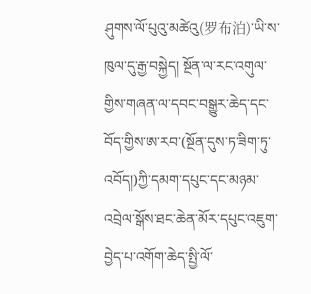ཤུགས་ལོ་པུའུ་མཚེའུ(罗布泊)་ཡི་ས་ཁུལ་དུ་རྒྱ་བསྐྱེད། སྔོན་ལ་རང་འགུལ་གྱིས་གཞན་ལ་དབང་བསྒྱུར་ཆེད་དང་བོད་གྱིས་ཨ་རབ་(སྔོན་དུས་ཏ་ཟིག་ཏུ་འབོད།)ཀྱི་དམག་དཔུང་དང་མཉམ་འབྲེལ་སྒོས་ཐང་ཆེན་མོར་དཔུང་འཇུག་བྱེད་པ་འགོག་ཆེད་སྤྱི་ལོ་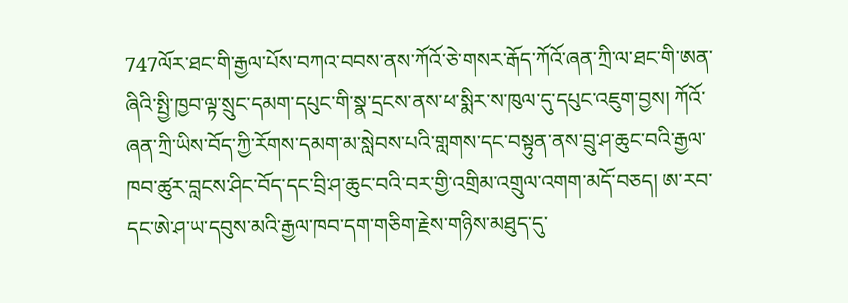747ལོར་ཐང་གི་རྒྱལ་པོས་བཀའ་བབས་ནས་ཀོའོ་ཅེ་གསར་རྒོད་ཀོའོ་ཞན་ཀྲི་ལ་ཐང་གི་ཨན་ཞིའི་སྤྱི་ཁྱབ་ལྟ་སྲུང་དམག་དཔུང་གི་སྣ་དྲངས་ནས་ཕ་སྨིར་ས་ཁུལ་དུ་དཔུང་འཇུག་བྱས། ཀོའོ་ཞན་ཀྲི་ཡིས་བོད་ཀྱི་རོགས་དམག་མ་སླེབས་པའི་གླགས་དང་བསྟུན་ནས་བྲུ་ཤ་ཆུང་བའི་རྒྱལ་ཁབ་ཚུར་བླངས་ཤིང་བོད་དང་བྲི་ཤ་ཆུང་བའི་བར་གྱི་འགྲིམ་འགྲུལ་འགག་མདོ་བཅད། ཨ་རབ་དང་ཨེ་ཤ་ཡ་དབུས་མའི་རྒྱལ་ཁབ་དག་གཅིག་རྗེས་གཉིས་མཐུད་དུ་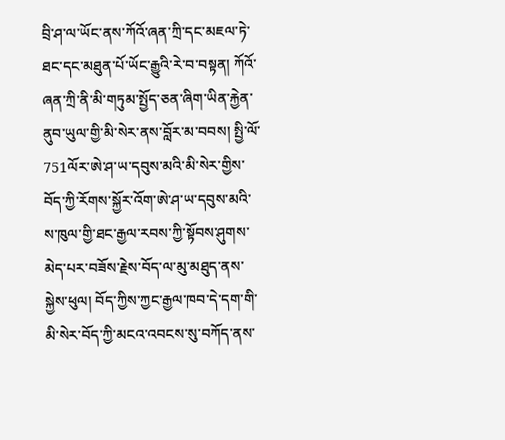བྲི་ཤ་ལ་ཡོང་ནས་ཀོའོ་ཞན་ཀྲི་དང་མཇལ་ཏེ་ཐང་དང་མཐུན་པོ་ཡོང་རྒྱུའི་རེ་བ་བསྟན། ཀོའོ་ཞན་ཀྲི་ནི་མི་གཏུམ་སྤྱོད་ཅན་ཞིག་ཡིན་རྐྱེན་ནུབ་ཡུལ་གྱི་མི་སེར་ནས་བློར་མ་བབས། སྤྱི་ལོ་751ལོར་ཨེ་ཤ་ཡ་དབུས་མའི་མི་སེར་གྱིས་བོད་ཀྱི་རོགས་སྐྱོར་འོག་ཨེ་ཤ་ཡ་དབུས་མའི་ས་ཁུལ་གྱི་ཐང་རྒྱལ་རབས་ཀྱི་སྟོབས་ཤུགས་མེད་པར་བཟོས་རྗེས་བོད་ལ་མུ་མཐུད་ནས་སྐྱེས་ཕུལ། བོད་ཀྱིས་ཀྱང་རྒྱལ་ཁབ་དེ་དག་གི་མི་སེར་བོད་ཀྱི་མངའ་འབངས་སུ་བཀོད་ནས་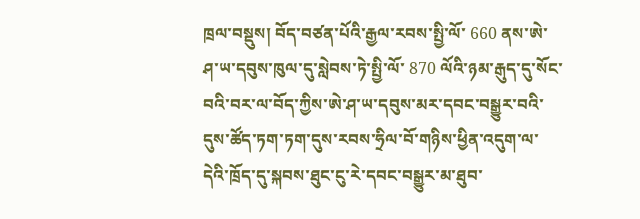ཁྲལ་བསྡུས། བོད་བཙན་པོའི་རྒྱལ་རབས་སྤྱི་ལོ་ 660 ནས་ཨེ་ཤ་ཡ་དབུས་ཁུལ་དུ་སླེབས་ཏེ་སྤྱི་ལོ་ 870 ལོའི་ཉམ་རྒུད་དུ་སོང་བའི་བར་ལ་བོད་ཀྱིས་ཨེ་ཤ་ཡ་དབུས་མར་དབང་བསྒྱུར་བའི་དུས་ཚོད་ཏག་ཏག་དུས་རབས་ཧྲིལ་བོ་གཉིས་ཕྱིན་འདུག་ལ་དེའི་ཁྲོད་དུ་སྐབས་ཐུང་ངུ་རེ་དབང་བསྒྱུར་མ་ཐུབ་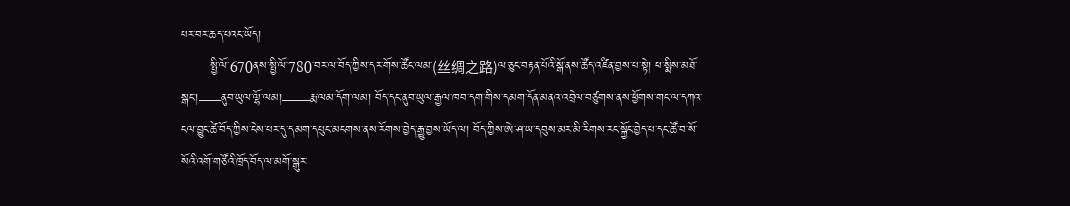པར་བར་ཆད་པའང་ཡོད།
       སྤྱི་ལོ་670ནས་སྤྱི་ལོ་780་བར་ལ་བོད་ཀྱིས་དར་གོས་ཚོང་ལམ་(丝绸之路)ལ་ཅུང་བརྟན་པོའི་སྒོ་ནས་ཚོད་འཛིན་བྱས་པ་སྟེ། ཕ་སྨིས་མཐོ་སྒང་།—–ནུབ་ཡུལ་ལྷོ་ལམ།——རྨ་ལམ་དོག་ལམ། བོད་དང་ནུབ་ཡུལ་རྒྱལ་ཁབ་དག་གིས་དམག་དོན་མནའ་འབྲེལ་བཙུགས་ནས་ཕྱོགས་གང་ལ་དཀའ་ངལ་བྱུང་ཚེ་བོད་ཀྱིས་ངེས་པར་དུ་དམག་དཔུང་མངགས་ནས་རོགས་བྱེད་རྒྱུ་བྱས་ཡོད་ལ། བོད་ཀྱིས་ཨེ་ཤ་ཡ་དབུས་མར་མི་རིགས་རང་སྐྱོང་བྱེད་པ་དང་ཚོ་བ་སོ་སོའི་འགོ་གཙོའི་ཁྲོད་བོད་ལ་མགོ་སྒུར་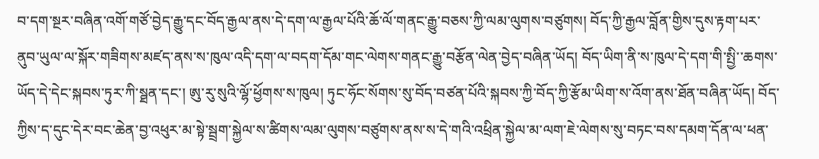བ་དག་སྔར་བཞིན་འགོ་གཙོ་བྱེད་རྒྱུ་དང་བོད་རྒྱལ་ནས་དེ་དག་ལ་རྒྱལ་པོའི་ཆོ་ལོ་གནང་རྒྱུ་བཅས་ཀྱི་ལམ་ལུགས་བཙུགས། བོད་ཀྱི་རྒྱལ་བློན་གྱིས་དུས་རྟག་པར་ནུབ་ཡུལ་ལ་སྐོར་གཟིགས་མཛད་ནས་ས་ཁུལ་འདི་དག་ལ་བདག་དོམ་གང་ལེགས་གནང་རྒྱུ་བརྩོན་ལེན་བྱེད་བཞིན་ཡོད། བོད་ཡིག་ནི་ས་ཁུལ་དེ་དག་གི་སྤྱི་་ཆགས་ཡོད་དེ་དེང་སྐབས་ཏུར་ཀི་སྠན་དང་། ཨུ་རུ་སུའི་ལྷོ་ཕྱོགས་ས་ཁུལ། ཏུང་ཧོང་སོགས་སུ་བོད་བཙན་པོའི་སྐབས་ཀྱི་བོད་ཀྱི་རྩོམ་ཡིག་ས་འོག་ནས་ཐོན་བཞིན་ཡོད། བོད་ཀྱིས་ད་དུང་དེར་བང་ཆེན་བྱ་འཕུར་མ་སྟེ་སྦྲག་སྐྱེལ་ས་ཚིགས་ལམ་ལུགས་བཙུགས་ནས་ས་དེ་གའི་འཕྲིན་སྐྱེལ་མ་ལག་ཇེ་ལེགས་སུ་བཏང་བས་དམག་དོན་ལ་ཕན་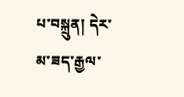པ་བསྐྲུན། དེར་མ་ཟད་རྒྱལ་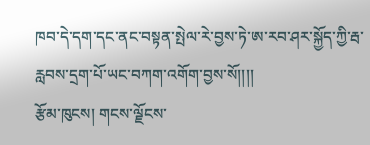ཁབ་དེ་དག་དང་ནང་བསྟན་སྤེལ་རེ་བྱས་ཏེ་ཨ་རབ་ཤར་སྐྱོད་ཀྱི་རྦ་རླབས་དྲག་པོ་ཡང་བཀག་འགོག་བྱས་སོ།།།།
རྩོམ་ཁུངས། གངས་ལྗོངས་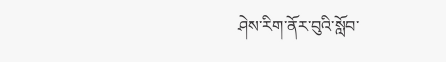ཤེས་རིག་ནོར་བུའི་སློབ་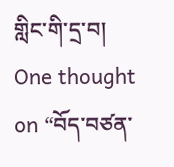གླིང་གི་དྲ་བ།
One thought on “བོད་བཙན་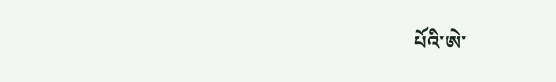པོའི་ཨེ་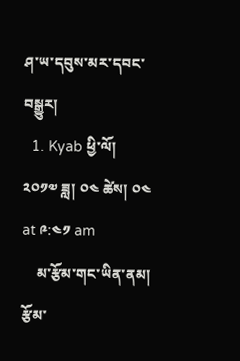ཤ་ཡ་དབུས་མར་དབང་བསྒྱུར།
  1. Kyab ཕྱི་ལོ། ༢༠༡༧ ཟླ། ༠༤ ཚེས། ༠༤ at ༩:༤༡ am
    མ་རྩོམ་གང་ཡིན་ནམ། རྩོམ་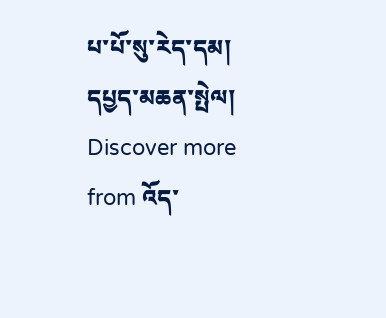པ་པོ་སུ་རེད་དམ།
དཔྱད་མཆན་སྤེལ།
Discover more from འོད་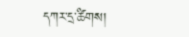དཀར་དྲ་ཚིགས།